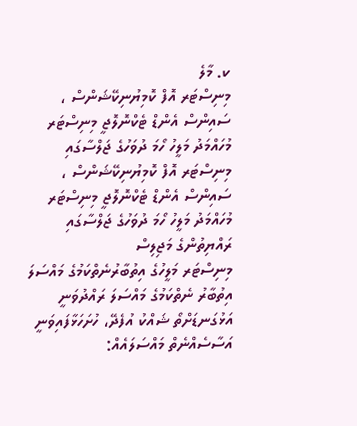ކ. މާލެ
މިނިސްޓަރ އޮފް ކޮމިޔުނިކޭޝަންސް ، ސައިންސް އެންޑް ޓެކްނޮލޮޖީ މިނިސްޓަރ މުހައްމަދު މަލީހު ހޯމަ ދުވަހުގެ ޖަލްސާގައި
މިނިސްޓަރ އޮފް ކޮމިޔުނިކޭޝަންސް ، ސައިންސް އެންޑް ޓެކްނޮލޮޖީ މިނިސްޓަރ މުހައްމަދު މަލީހު ހޯމަ ދުވަހުގެ ޖަލްސާގައި
ރައްޔިތުންގެ މަޖިލިސް
މިނިސްޓަރ މަލީހުގެ އިތުބާރުނެތްކަމުގެ މައްސަލަ
އިތުބާރު ނެތްކަމުގެ މައްސަލަ ރައްދުވަނީ އަޅުގަނޑަށްތޯ ޝައްކު އުފެދޭ، ހުށަހަޅާފައިވަނީ އަސާސެއްނެތް މައްސަލައެއް: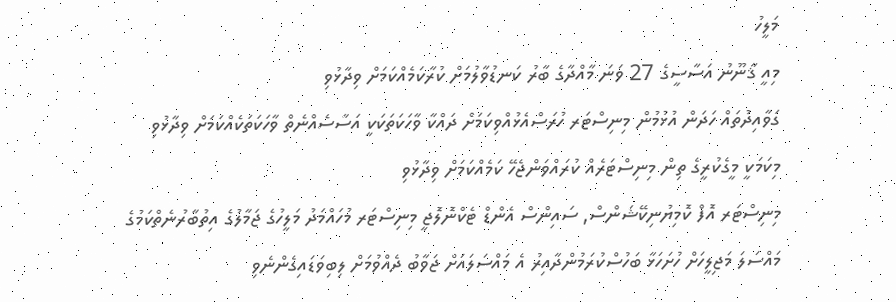މަލީހު
މިއީ ޤާނޫނު އަސާސީގެ 27 ވަނަ މާއްދާގެ ބާރު ކަނޑުވާލުމަށް ކުރާކަމެއްކަމަށް ވިދާޅުވި
ގަވާއިދުތައް ހަދަން އުޅުމުން މިނިސްޓަރ ހުރަސްއެޅުއްވިކަމަށް ދައްކާ ވާހަކަތަކަކީ އަސާސެއްނެތް ވާހަކަތަކެއްކަމަށް ވިދާޅުވި
މިކަމަކީ މީގެކުރީގެ ތިން މިނިސްޓަރެއް ކުރައްވަންޖެހޭ ކަމެއްކަމަށް ވިދާޅުވި
މިނިސްޓަރ އޮފް ކޮމިޔުނިކޭޝަންސް, ސައިންސް އެންޑް ޓެކްނޮލޮޖީ މިނިސްޓަރ މުހައްމަދު މަލީހުގެ ޖަމާލުގެ އިތުބާރުނެތްކަމުގެ މައްސަލަ މަޖިލީހަށް ހުށަހަޅާ ބަހުސްކުރަމުންދާއިރު އެ މައްސަލައަށް ޖަވާބު ދެއްވުމަށް ލިބިވަޑައިގެންނެވި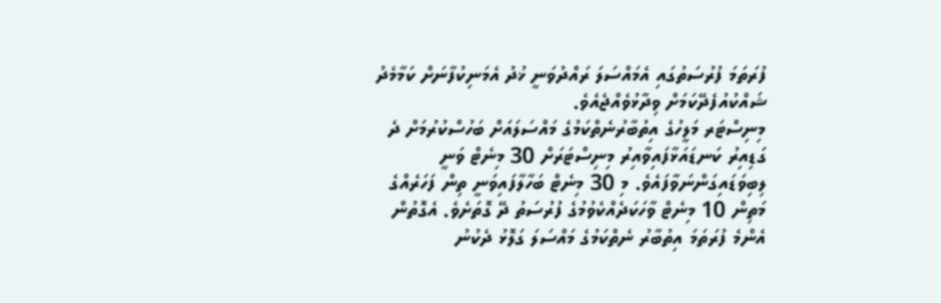ފުރަތަމަ ފުރުސަތުގައި އެމައްސަލަ ރައްދުވަނީ ޚުދު އެމަނިކުފާނަށް ކަމާމެދު ޝައްކުއުފެދޭކަމަށް ވިދާޅުވެއްޖެއެވެ.
މިނިސްޓަރ މަލީހުގެ އިތުބާރުނެތްކަމުގެ މައްސަލައަށް ބަހުސްކުރުމަށް ދެ ގަޑިއިރު ކަނޑައަޅާފައިވާއިރު މިނިސްޓަރަށް 30 މިނެޓް ވަނީ ލިބިވަޑައިގަންނަވާފައެވެ. މި 30 މިނެޓް ބަހާލާފައިވަނީ ތިން ފަހަރެއްގެ މަތިން 10 މިނެޓް ވާހަކަދެއްކެވުމުގެ ފުރުސަތު ދޭ ގޮތަށެވެ. އެގޮތުން އެންމެ ފުރަތަމަ އިތުބާރު ނެތްކަމުގެ މައްސަލަ ގަލޮޅު ދެކުނު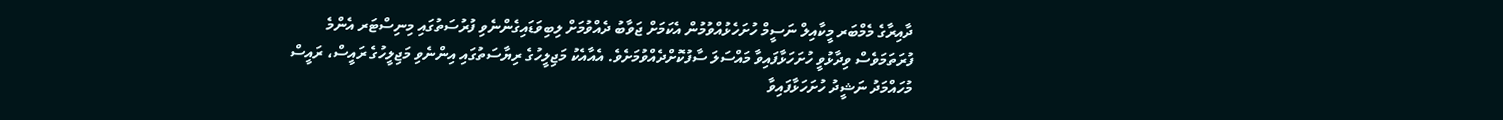ދާއިރާގެ މެމްބަރ މީކާއިލް ނަސީމް ހުށަހެޅުއްވުމުން އެކަމަށް ޖަވާބު ދެއްވުމަށް ލިބިވަޑައިގެންނެވި ފުރުސަތުގައި މިނިސްޓަރ އެންމެ ފުރަތަމަވެސް ވިދާޅުވީ ހުށަހަޅާފައިވާ މައްސަލަ ސާފުކޮށްދެއްވުމަށެވެ. އެއާއެކު މަޖިލީހުގެ ރިޔާސަތުގައި އިންނެވި މަޖިލީހުގެ ރައީސް، ރައީސް މުހައްމަދު ނަޝީދު ހުށަހަޅާފައިވާ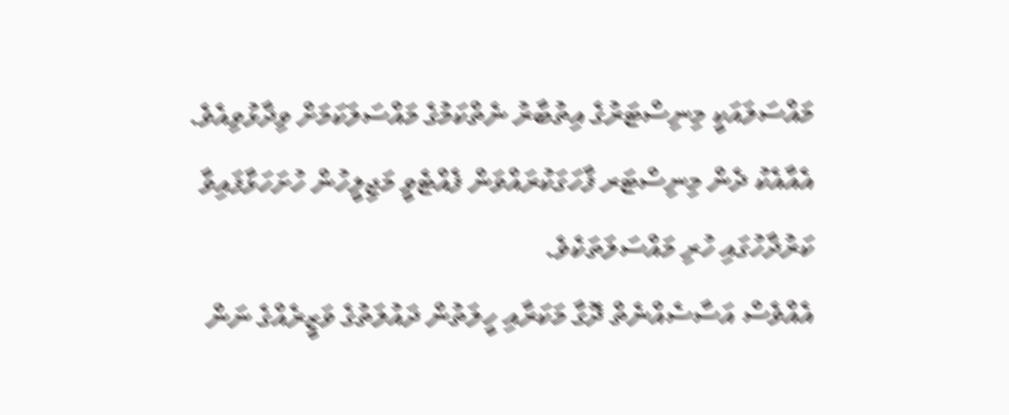މައްސަލައަކީ މިނިސްޓަރުގެ އިތުބާރު ނެތްކަމުގެ މައްސަލަކަމަށް ވިދާޅުވިއެވެ. އެއާއެކު ދެން މިނިސްޓަރ ފާހަގަކުރައްވަން ފެއްޓެވީ މަޖިލީހުން ހުށަހަޅާފައިވާ ކަރުދާހުގައި ހުރި މައްސަލަތަކެވެ.
އެއްވެސް އަސާސެއްނެތް ދޮގާ މަކަރާއި ހީލަތުން ދައުލަތުގެ ވަޒީރެއްގެ ނަން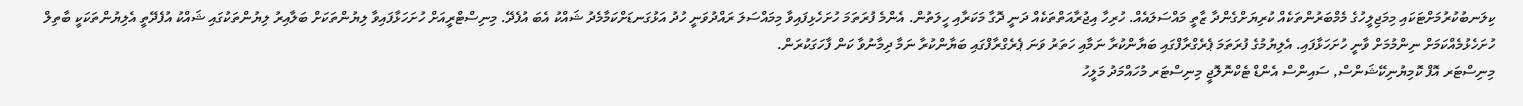ކިލަނބުކުރުމަށްޓަކައި މިމަޖިލީހުގެ މެމްބަރުންތަކެއް ކުރިޔަށްގެންދާ ޒާތީ މައްސަލައެއް. ހުރިހާ އިޖުރާއަތްތަކެއް ދަނީ ދޮގާ މަކަރާއި ހީލަތުން. އެންމެ ފުރަތަމަ ހުށަހެޅިފައިވާ މިމައްސަލަ ރައްދުވަނީ ހުދު އަޅުގަނޑަށްކަމާމެދު ޝައްކު އެބަ އުފެދޭ. މިނިސްޓްރީއަށް ހުށަހަޅާފައިވާ ލިޔުންތަކަށް ބަލާއިރު ލިޔުންތަކުގައި ޝައްކު އުފެދޭތީ އެލިޔުންތަކަކީ ބާތިލް ހުށަހެޅުމެއްކަމަށް ނިންމުމަށް ވާނީ ހުށަހަޅާފައި. އެލިޔުމުގެ ފުރަތަމަ ޕެރެގްރާފްގައި ބަޔާންކުރާ ނަމާއި ހަތަރު ވަނަ ޕެރެގްރާފްގައި ބަޔާންކުރާ ނަމާ ދިމާނުވާ ކަން ފާހަގަކުރަން.
މިނިސްޓަރ އޮފް ކޮމިޔުނިކޭޝަންސް, ސައިންސް އެންޑް ޓެކްނޮލޮޖީ މިނިސްޓަރ މުހައްމަދު މަލީހު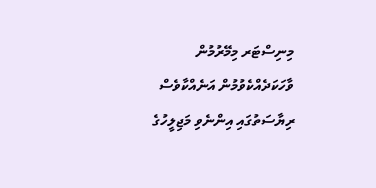މިނިސްޓަރ މިމޭރުމުން ވާހަކަދެއްކެވުމުން އަނެއްކާވެސް ރިޔާސަތުގައި އިންނެވި މަޖިލީހުގެ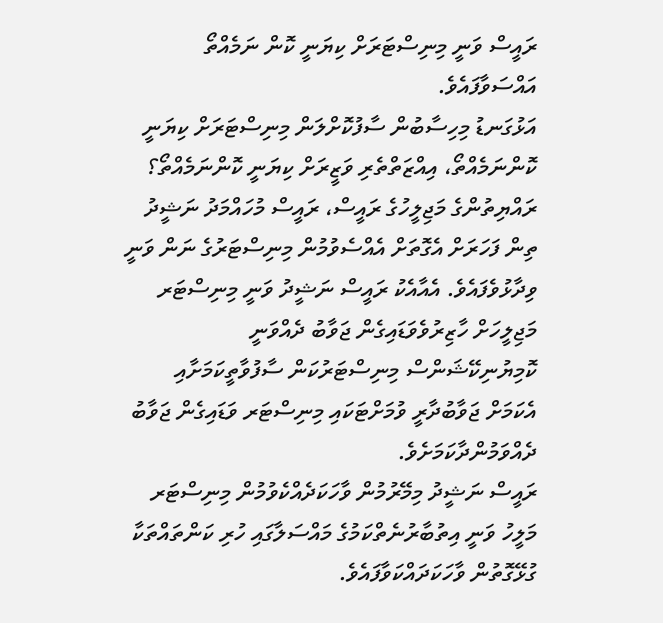ރައީސް ވަނީ މިނިސްޓަރަށް ކިޔަނީ ކޮން ނަމެއްތޯ އައްސަވާފައެވެ.
އަޅުގަނޑު މިހިސާބުން ސާފުކޮށްލަން މިނިސްޓަރަށް ކިޔަނީ ކޮންނަމެއްތޯ، އިއްޒަތްތެރި ވަޒީރަށް ކިޔަނީ ކޮންނަމެއްތޯ؟
ރައްޔިތުންގެ މަޖިލީހުގެ ރައީސް، ރައީސް މުހައްމަދު ނަޝީދު
ތިން ފަހަރަށް އެގޮތަށް އެއްސެވުމުން މިނިސްޓަރުގެ ނަން ވަނީ ވިދާޅުވެފައެވެ. އެއާއެކު ރައީސް ނަޝީދު ވަނީ މިނިސްޓަރ މަޖިލީހަށް ހާޒިރުވެވަޑައިގެން ޖަވާބު ދެއްވަނީ ކޮމިޔުނިކޭޝަންސް މިނިސްޓަރުކަން ސާފުވާތީކަމަށާއި އެކަމަށް ޖަވާބުދާރީ ވުމަށްޓަކައި މިނިސްޓަރ ވަޑައިގެން ޖަވާބު ދެއްވަމުންދާކަމަށެވެ.
ރައީސް ނަޝީދު މިމޭރުމުން ވާހަކަދެއްކެވުމުން މިނިސްޓަރ މަލީހު ވަނީ އިތުބާރުނެތްކަމުގެ މައްސަލާގައި ހުރި ކަންތައްތަކާ ގުޅޭގޮތުން ވާހަކަދައްކަވާފައެވެ.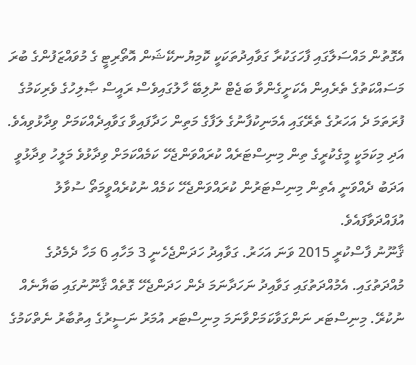އެގޮތުން މައްސަލާގައި ފާހަގަކުރާ ގަވާއިދުތަކަކީ ކޮމިޔުނކޭޝަން އޮތޯރިޓީ ގެ މުވައްޒަފުންގެ ބުރަ މަސައްކަތުގެ ތެރެއިން އެކަށީގެންވާ ބަޖެޓް ނުލިބޭ ހާލުގައިވެސް ރައީސް ޞާލިހުގެ ވެރިކަމުގެ ފުރަތަމަ ދެ އަހަރުގެ ތެރޭގައި އެމަނިކުފާނުގެ ލަފާގެ މަތިން ހަދާފައިވާ ގަވާއިދެއްކަމަށް ވިދާޅުވިއެވެ. އަދި މިކަމަކީ މީގެކުރީގެ ތިން މިނިސްޓަރެއް ކުރައްވަންޖެހޭ ކަމެއްކަމަށް ވިދާޅުވެ މަލީހު ވިދާޅުވީ އަދަބު ދެއްވަނީ އެތިން މިނިސްޓަރުން ކުރައްވަންޖެހޭ ކަމެއް ނުކުރެއްވީމަތޯ ސުވާލު އުފައްދަވާފައެވެ.
ޤާނޫނު ފާސްކުރީ 2015 ވަނަ އަހަރު. ގަވާއިދު ހަދަންޖެހެނީ 3 މަހާއި 6 މަހާ ދެމެދުގެ މުއްދަތުގައި. އެމުއްދަތުގައި ގަވާއިދު ނަހަދާނަމަ ދެން ހަދަންޖެހޭ ގޮތެއް ޤާނޫނުގައި ބަޔާނެއް ނުކުރޭ. މިނިސްޓަރ ނަންގަވާކަމަށްވާނަމަ މިނިސްޓަރ އުމަރު ނަސީރުގެ އިތުބާރު ނެތްކަމުގެ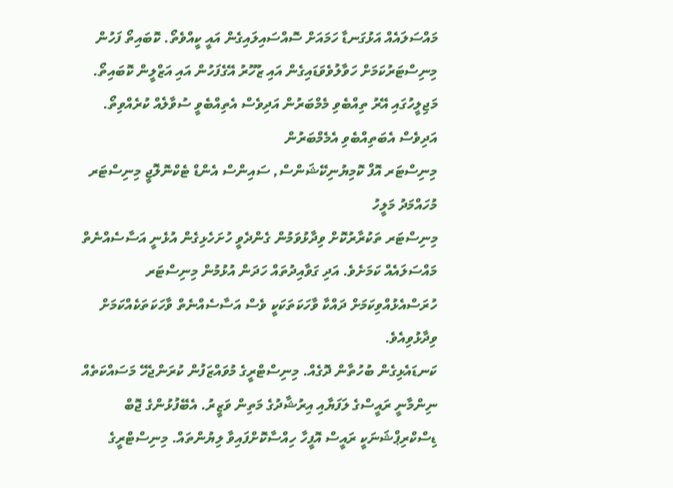މައްސަލައެއް އަޅުގަނޑާ ހަމައަށް ސޮއްސައިލައިގެން އައީ ކީއްވެތޯ. ކޮބައިތޯ ފަހުން މިނިސްޓަރުކަމަށް ހަވާލުވެވަޑައިގެން އައި ޒުހޫރު އޭގެފަހުން އައި އަޒްލީން ކޮބައިތޯ. މަޖިލީހުގައި އޭރު ތިއްބެވި މެމްބަރުން އަދިވެސް އެތިއްބެވީ ސުވާލެއް ކުރެއްވިތޯ. އަދިވެސް އެބަތިއްބެވި އެމެމްބަރުން
މިނިސްޓަރ އޮފް ކޮމިޔުނިކޭޝަންސް, ސައިންސް އެންޑް ޓެކްނޮލޮޖީ މިނިސްޓަރ މުހައްމަދު މަލީހު
މިނިސްޓަރ ތަކުރާރުކޮށް ވިދާޅުވަމުން ގެންދެވީ ހުށަހެޅިގެން އުޅެނީ އަސާސެއްނެތް މައްސަލައެއް ކަމަށެވެ. އަދި ގަވާއިދުތައް ހަދަން އުޅުމުން މިނިސްޓަރ ހުރަސްއެޅުއްވިކަމަށް ދައްކާ ވާހަކަތަކަކީ ވެސް އަސާސެއްނެތް ވާހަކަތަކެއްކަމަށް ވިދާޅުވިއެވެ.
ކަނޑައެޅިގެން ބުހުތާން ދޮގެއް. މިނިސްޓްރީގެ މުވައްޒަފުން ކުރަންޖެހޭ މަސައްކަތެއް ނިންމާނީ ރައީސްގެ ލަފަޔާއި އިރުޝާދުގެ މަތިން ވަޒީރު. އެބޭފުޅުންގެ ޖޮބް ޑިސްކްރިޕްޝަނަކީ ރައީސް އޮފީހާ ހިއްސާކޮށްފައިވާ ލިޔުންތައް. މިނިސްޓްރީގެ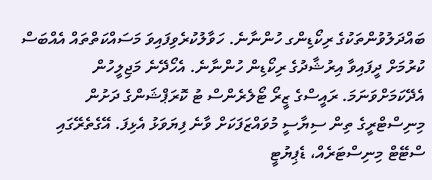ބައްދަލުވުންތަކުގެ ރިކޯޑިންގ ހުންނާނެ. ހަވާލުކުރެވިފައިވަ މަސައްކަތްތައް އެއްބަސް ކުރުމަށް ދީފައިވާ އިރުޝާދުގެ ރިކޯޑިން ހުންނާނެ. އެހޯދޭނެ މަޖިލީހުން އެދޭކަމަށްވަނަމަ. ރައީސްގެ ޒީރޯ ޓޯލެރެންސް ޓު ކޮރަޕްޝަންގެ ދަށުން މިނިސްޓްރީގެ ތިން ސިޔާސީ މުވައްޒަފަކަށް ވާނެ ފިޔަވަޅު އެޅިފަ. އޭގެތެރޭގައި ސްޓޭޓް މިނިސްޓަރެއް، ޑެޕިޔުޓީ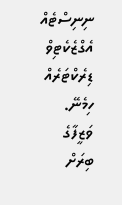ނިނިސްޓެއް އެގްޒެކެޓިވް ޑިރެކްޓަރެއް ހިމެނޭ. ވަޒީފާގެ ބިރަށް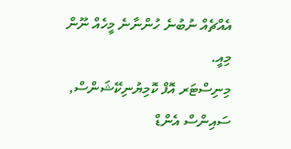އެއްޗެއް ނުބުނެ ހުންނާނެ މީހެއް ނޫން މިއީ.
މިނިސްޓަރ އޮފް ކޮމިޔުނިކޭޝަންސް, ސައިންސް އެންޑް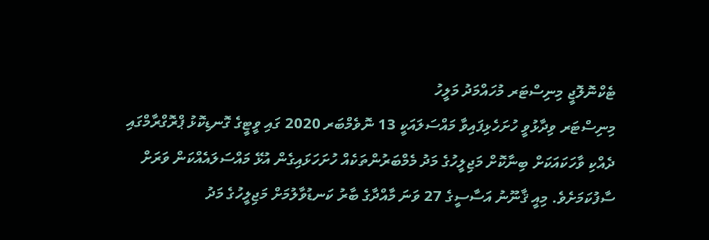ޓެކްނޮލޮޖީ މިނިސްޓަރ މުހައްމަދު މަލީހު
މިނިސްޓަރ ވިދާޅުވީ ހުށަހެޅިފައިވާ މައްސަލައަކީ 13 ނޮވެމްބަރ 2020 ގައި ވީޓީގެ ގޮނޑިކޮޅު ޕްރޮގްރާމްގައި ދެއްކި ވާހަކައަކަށް ބިނާކޮށް މަޖިލީހުގެ މަދު މެމްބަރުންތަކެއް ހުށަހަޅައިގެން އުޅޭ މައްސަލައެއްކަން ވަރަށް ސާފުކަމަށެވެ. މިއީ ޤާނޫނު އަސާސީގެ 27 ވަނަ މާއްދާގެ ބާރު ކަނޑުވާލުމަށް މަޖިލީހުގެ މަދު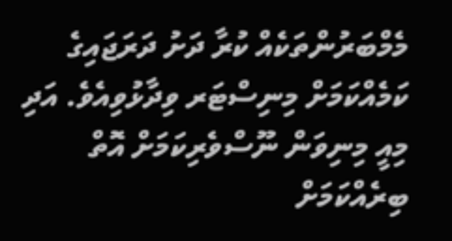މެމްބަރުންތަކެއް ކުރާ ދަށު ދަރަޖައިގެ ކަމެއްކަމަށް މިނިސްޓަރ ވިދާޅުވިއެވެ. އަދި މިއީ މިނިވަން ނޫސްވެރިކަމަށް އޮތް ބިރެއްކަމަށް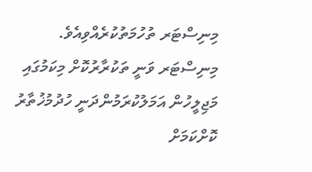މިނިސްޓަރ ތުހުމަތުކުރެއްވިއެވެ.
މިނިސްޓަރ ވަނީ ތަކުރާރުކޮށް މިކަމުގައި މަޖިލީހުން އަމަލުކުރަމުންދަނީ ހުދުމުޚުތާރު ކޮށްކަމަށް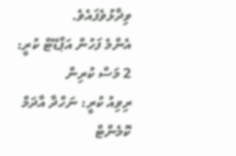ވިދާޅުވެފައެވެ.
އެންމެ ފަހުން އަޕްޑޭޓް ކުރީ: 2 މަސް ކުރިން
ރިވިއު ކުރީ: ނަހްދާ އާދަމް
ކޮމެންޓް